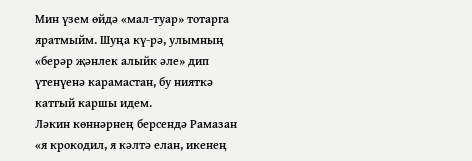Мин үзем өйдә «мал-туар» тотарга яратмыйм. Шуңа кү-рә, улымның «берәр җәнлек алыйк әле» дип үтенүенә карамастан, бу нияткә катгый каршы идем.
Ләкин көннәрнең берсендә Рамазан «я крокодил, я кәлтә елан, икенең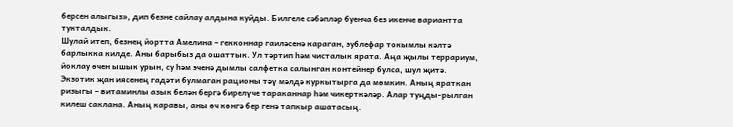берсен алыгыз», дип безне сайлау алдына куйды. Билгеле сәбәпләр буенча без икенче вариантта тукталдык.
Шулай итеп, безнең йортта Амелина – гекконнар гаиләсенә караган, эублефар токымлы кәлтә барлыкка килде. Аны барыбыз да ошаттык. Ул тәртип һәм чисталык ярата. Аңа җылы террариум, йоклау өчен ышык урын, су һәм эченә дымлы салфетка салынган контейнер булса, шул җитә.
Экзотик җан иясенең гадәти булмаган рационы тәү мәлдә куркытырга да мөмкин. Аның яраткан ризыгы – витаминлы азык белән бергә бирелүче тараканнар һәм чикерткәләр. Алар туңды-рылган килеш саклана. Аның каравы, аны өч көнгә бер генә тапкыр ашатасың.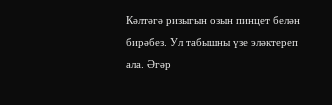Кәлтәгә ризыгын озын пинцет белән бирәбез. Ул табышны үзе эләктереп ала. Әгәр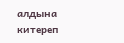алдына китереп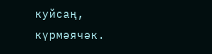куйсаң, күрмәячәк.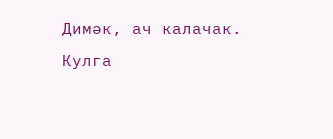Димәк, ач калачак.
Кулга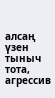алсаң үзен тыныч тота, агрессив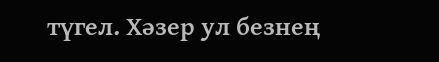түгел. Хәзер ул безнең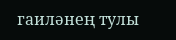гаиләнең тулы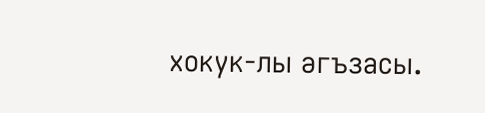хокук-лы әгъзасы.